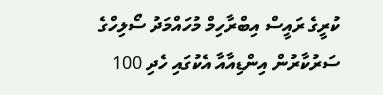ކުރީގެ ރައީސް އިބްރާހިމް މުހައްމަދު ސޯލިހްގެ ސަރުކާރުން އިންޑިއާއާ އެކުގައި ހެދި 100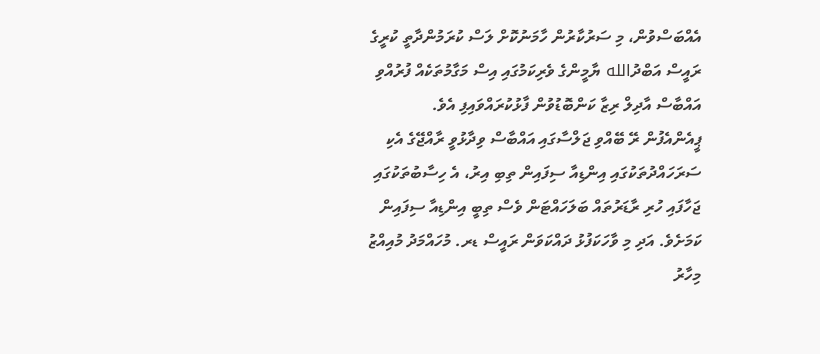އެއްބަސްވުން، މި ސަރުކާރުން ހާމަނުކޮށް ލަސް ކުރަމުންދާތީ ކުރީގެ ރައީސް އަބްދުالله ޔާމީންގެ ވެރިކަމުގައި އިސް މަގާމުތަކެއް ފުރުއްވި އައްބާސް އާދިލް ރިޒާ ކަންބޮޑުވުން ފާޅުކުރައްވައިފި އެވެ.
ޕީއެންއެފުން ރޭ ބޭއްވި ޖަލްސާގައި އައްބާސް ވިދާޅުވީ ރާއްޖޭގެ އެކި ސަރަހައްދުތަކުގައި އިންޑިއާ ސިފައިން ތިބި އިރު، އެ ހިސާބުތަކުގައި ޖަހާފައި ހުރި ރާޑަރުތައް ބަލަހައްޓަން ވެސް ތިބީ އިންޑިއާ ސިފައިން ކަމަށެވެ. އަދި މި ވާހަކަފުޅު ދައްކަވަން ރައީސް ޑރ. މުހައްމަދު މުއިއްޒު މިހާރު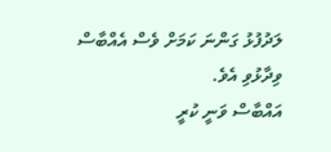ލަދުފުޅު ގަންނަ ކަމަށް ވެސް އެއްބާސް ވިދާޅުވި އެވެ.
އައްބާސް ވަނީ ކުރީ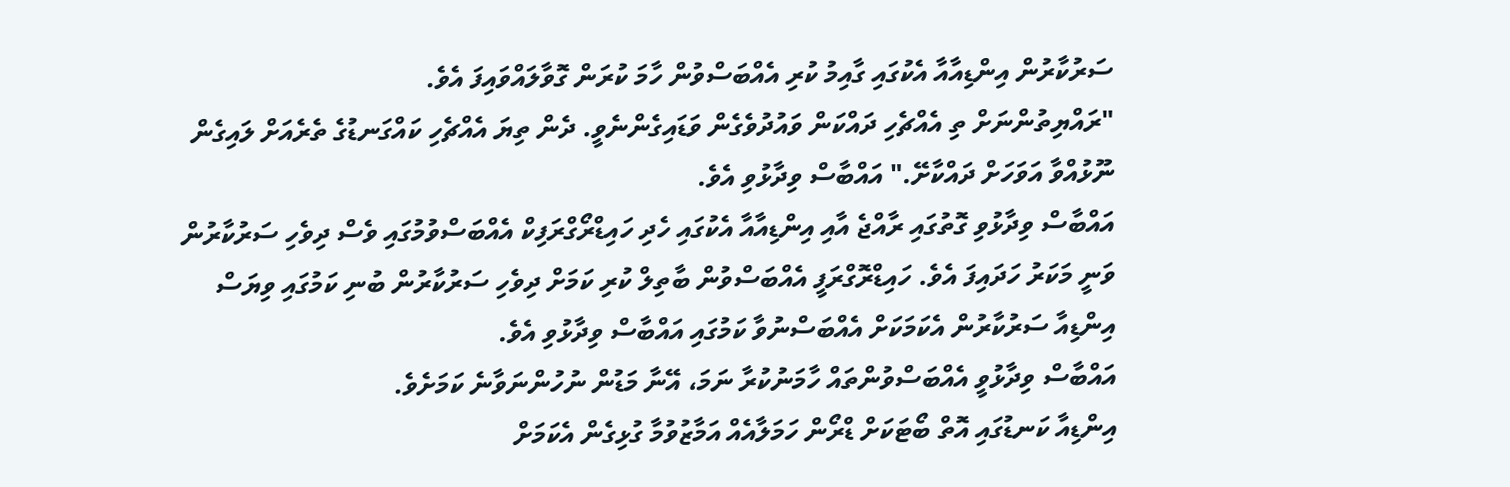ސަރުކާރުން އިންޑިއާއާ އެކުގައި ގާއިމު ކުރި އެއްބަސްވުން ހާމަ ކުރަން ގޮވާލައްވައިފަ އެވެ.
"ރައްޔިތުންނަށް ތި އެއްޗެހި ދައްކަން ވައުދުވެގެން ވަޑައިގެންނެވީ. ދެން ތިޔަ އެއްޗެހި ކައްގަނޑުގެ ތެރެއަށް ލައިގެން ނޫޅުއްވާ އަވަހަށް ދައްކާށޭ." އައްބާސް ވިދާޅުވި އެވެ.
އައްބާސް ވިދާޅުވި ގޮތުގައި ރާއްޖެ އާއި އިންޑިއާއާ އެކުގައި ހެދި ހައިޑްރޯގްރަފިކް އެއްބަސްވުމުގައި ވެސް ދިވެހި ސަރުކާރުން ވަނީ މަކަރު ހަދައިފަ އެވެ. ހައިޑްރޮގްރަފީ އެއްބަސްވުން ބާތިލް ކުރި ކަމަށް ދިވެހި ސަރުކާރުން ބުނި ކަމުގައި ވިޔަސް އިންޑިއާ ސަރުކާރުން އެކަމަކަށް އެއްބަސްނުވާ ކަމުގައި އައްބާސް ވިދާޅުވި އެވެ.
އައްބާސް ވިދާޅުވީ އެއްބަސްވުންތައް ހާމަނުކުރާ ނަމަ، އޭނާ މަޑުން ނުހުންނަވާނެ ކަމަށެވެ.
އިންޑިއާ ކަނޑުގައި އޮތް ބޯޓަކަށް ޑްރޯން ހަމަލާއެއް އަމާޒުވުމާ ގުޅިގެން އެކަމަށް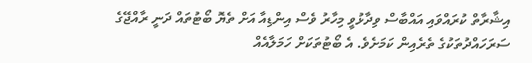އިޝާރާތް ކުރައްވައި އައްބާސް ވިދާޅުވީ މިހާރު ވެސް އިންޑިއާ އަށް ތެޔޮ ބޯޓުތައް ދަނީ ރާއްޖޭގެ ސަރަހައްދުތަކުގެ ތެރެއިން ކަމަށެވެ. އެ ބޯޓުތަކަށް ހަމަލާއެއް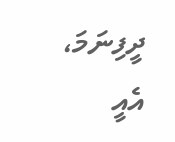ދީފިނަމަ، އެއީ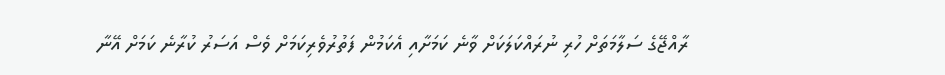ރާއްޖޭގެ ސަލާމަތަށް ހުރި ނުރައްކަލަކަށް ވާނެ ކަމަށާއި އެކަމުން ފަތުރުވެރިކަމަށް ވެސް އަސަރު ކުރާނެ ކަމަށް އޭނާ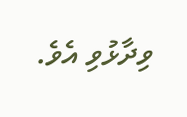ވިދާޅުވި އެވެ.